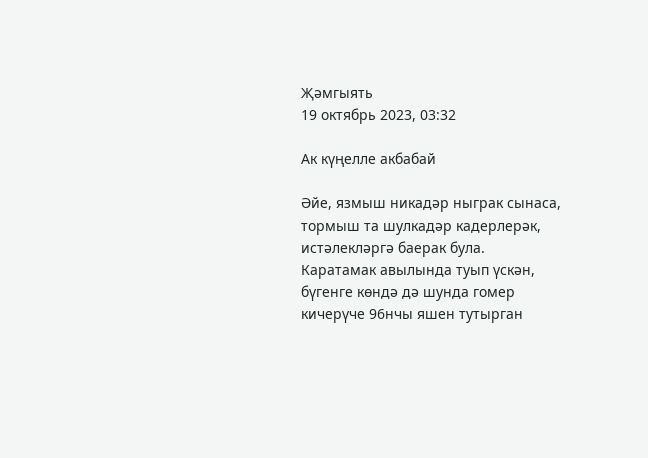Җәмгыять
19 октябрь 2023, 03:32

Ак күңелле акбабай

Әйе, язмыш никадәр ныграк сынаса, тормыш та шулкадәр кадерлерәк, истәлекләргә баерак була. Каратамак авылында туып үскән, бүгенге көндә дә шунда гомер кичерүче 96нчы яшен тутырган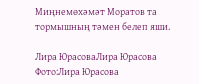Миңнемөхәмәт Моратов та тормышның тәмен белеп яши.

Лира ЮрасоваЛира Юрасова
Фото:Лира Юрасова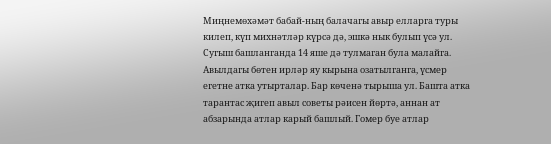Миңнемөхәмәт бабай-ның балачагы авыр елларга туры килеп, күп михнәтләр күрсә дә, эшкә нык булып үсә ул. Сугыш башланганда 14 яше дә тулмаган була малайга. Авылдагы бөтен ирләр яу кырына озатылганга, үсмер егетне атка утырталар. Бар көченә тырыша ул. Башта атка тарантас җигеп авыл советы рәисен йөртә, аннан ат абзарында атлар карый башлый. Гомер буе атлар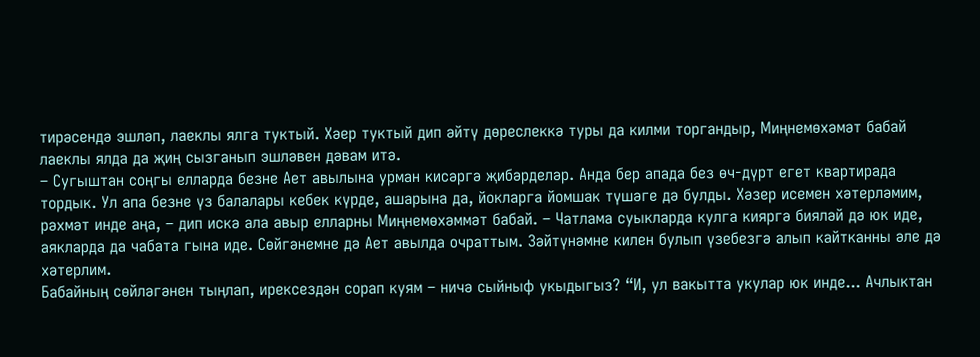тирәсендә эшләп, лаеклы ялга туктый. Хәер туктый дип әйтү дөреслеккә туры да килми торгандыр, Миңнемөхәмәт бабай лаеклы ялда да җиң сызганып эшләвен дәвам итә.
– Сугыштан соңгы елларда безне Ает авылына урман кисәргә җибәрделәр. Анда бер апада без өч-дүрт егет квартирада тордык. Ул апа безне үз балалары кебек күрде, ашарына да, йокларга йомшак түшәге дә булды. Хәзер исемен хәтерләмим, рәхмәт инде аңа, – дип искә ала авыр елларны Миңнемөхәммәт бабай. – Чатлама суыкларда кулга кияргә бияләй дә юк иде, аякларда да чабата гына иде. Сөйгәнемне дә Ает авылда очраттым. Зәйтүнәмне килен булып үзебезгә алып кайтканны әле дә хәтерлим.
Бабайның сөйләгәнен тыңлап, ирексездән сорап куям – ничә сыйныф укыдыгыз? “И, ул вакытта укулар юк инде... Ачлыктан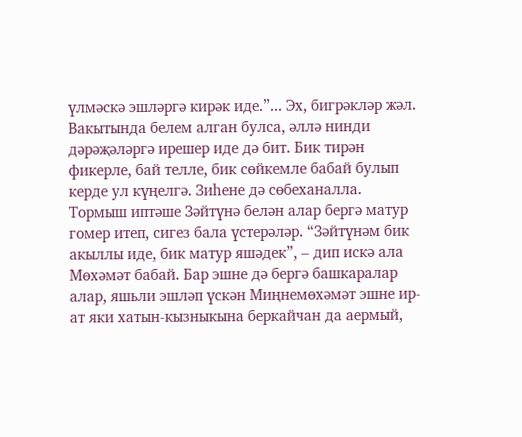үлмәскә эшләргә кирәк иде.”... Эх, бигрәкләр жәл. Вакытында белем алган булса, әллә нинди дәрәҗәләргә ирешер иде дә бит. Бик тирән фикерле, бай телле, бик сөйкемле бабай булып керде ул күңелгә. Зиһене дә сөбеханалла.
Тормыш иптәше Зәйтүнә белән алар бергә матур гомер итеп, сигез бала үстерәләр. “Зәйтүнәм бик акыллы иде, бик матур яшәдек”, – дип искә ала Мөхәмәт бабай. Бар эшне дә бергә башкаралар алар, яшьли эшләп үскән Миңнемөхәмәт эшне ир-ат яки хатын-кызныкына беркайчан да аермый,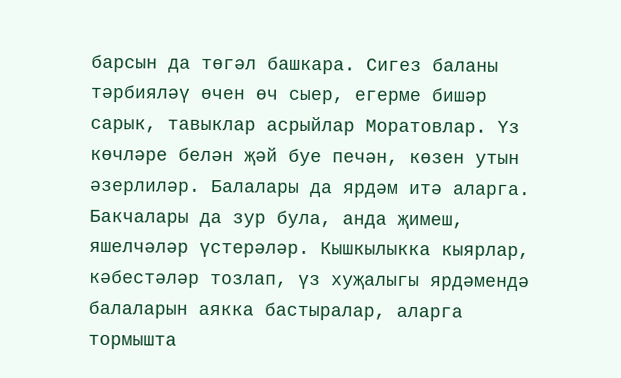барсын да төгәл башкара. Сигез баланы тәрбияләү өчен өч сыер, егерме бишәр сарык, тавыклар асрыйлар Моратовлар. Үз көчләре белән җәй буе печән, көзен утын әзерлиләр. Балалары да ярдәм итә аларга. Бакчалары да зур була, анда җимеш, яшелчәләр үстерәләр. Кышкылыкка кыярлар, кәбестәләр тозлап, үз хуҗалыгы ярдәмендә балаларын аякка бастыралар, аларга тормышта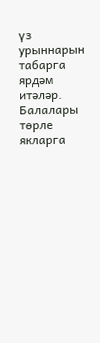үз урыннарын табарга ярдәм итәләр. Балалары төрле якларга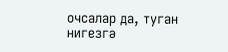очсалар да, туган нигезгә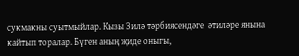сукмакны суытмыйлар. Кызы Зилә тәрбиясендәге  әтиләре янына кайтып торалар. Бүген аның җиде оныгы,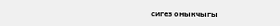сигез оныкчыгы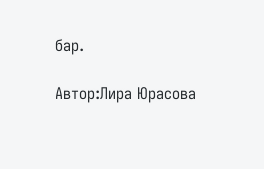бар.

Автор:Лира Юрасова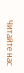Читайте нас